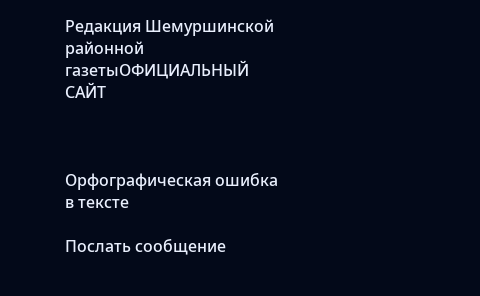Редакция Шемуршинской районной газетыОФИЦИАЛЬНЫЙ САЙТ



Орфографическая ошибка в тексте

Послать сообщение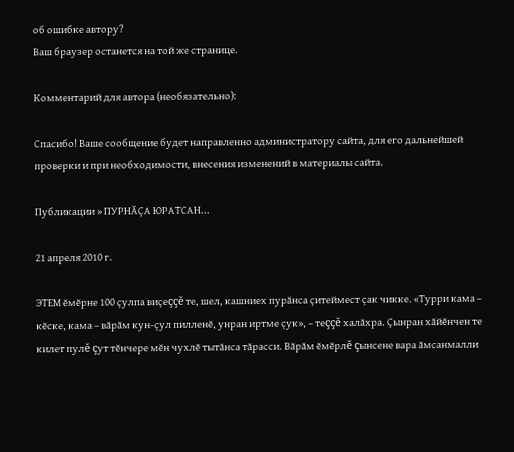об ошибке автору?
Ваш браузер останется на той же странице.

Комментарий для автора (необязательно):

Спасибо! Ваше сообщение будет направленно администратору сайта, для его дальнейшей проверки и при необходимости, внесения изменений в материалы сайта.

Публикации » ПУРНĂÇА ЮРАТСАН...

21 апреля 2010 г.

ЭТЕМ ĕмĕрне 100 çулпа виçеççĕ те, шел, кашниех пурăнса çитеймест çак чикке. «Турри кама – кĕске, кама – вăрăм кун-çул пилленĕ, унран иртме çук», – теççĕ халăхра. Çынран хăйĕнчен те килет пулĕ çут тĕнчере мĕн чухлĕ тытăнса тăрасси. Вăрăм ĕмĕрлĕ çынсене вара ăмсанмалли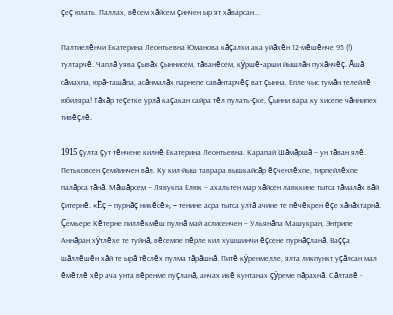çеç юлать. Паллах, вĕсем хăйсем çинчен ыр ят хăварсан...

Палтиелĕнчи Екатерина Леонтьевна Юманова кăçалхи ака уйăхĕн 12-мĕшĕнче 95 (!) тултарчĕ. Чаплă уява çывăх çыннисем, тăванĕсем, кÿршĕ-арши йышлăн пухăнчĕç. Ăшă сăмахпа, юрă-ташăпа, асăнмалăх парнепе савăнтарчĕç ват çынна. Епле чыс тумăн телейлĕ юбиляра! Тăхăр теçетке урлă каçакан сайра тĕл пулать-çке. Çынни вара ку хисепе чăннипех тивĕçлĕ.

1915 çулта çут тĕнчене килнĕ Екатерина Леонтьевна. Карапай Шăмăршă – ун тăван ялĕ. Петьковсен çемйинчен вăл. Ку кил-йыш таврара вышкайсăр ĕçченлĕхпе, тирпейлĕхпе палăрса тăнă. Мăшăрсем – Лявукпа Елюк – ахальтен мар хăйсен лавккине тытса тăмалăх вăй çитернĕ. «Ĕç – пурнăç никĕсĕ», – тенине асра тытса ултă ачине те пĕчĕкрен ĕçе хăнăхтарнă. Çемьере Кĕтерне пиллĕкмĕш пулнă май аслисенчен – Ульянăпа Машукран, Энтрипе Аннăран хÿтлĕхе те туйнă, вĕсемпе пĕрле кил хушшинчи ĕçсене пурнăçланă. Ваççа шăллĕшĕн хăй те ырă тĕслĕх пулма тăрăшнă. Питĕ кÿренмелле, ялта ликпункт уçăлсан мал ĕмĕтлĕ хĕр ача унта вĕренме пуçланă, анчах икĕ кунтанах çÿреме пăрахнă. Сăлтавĕ -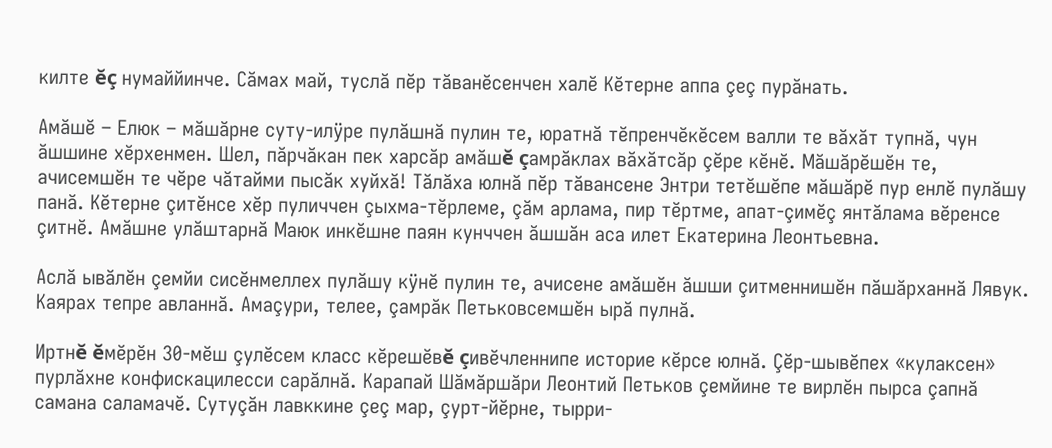килте ĕç нумаййинче. Сăмах май, туслă пĕр тăванĕсенчен халĕ Кĕтерне аппа çеç пурăнать.

Амăшĕ – Елюк – мăшăрне суту-илÿре пулăшнă пулин те, юратнă тĕпренчĕкĕсем валли те вăхăт тупнă, чун ăшшине хĕрхенмен. Шел, пăрчăкан пек харсăр амăшĕ çамрăклах вăхăтсăр çĕре кĕнĕ. Мăшăрĕшĕн те, ачисемшĕн те чĕре чăтайми пысăк хуйхă! Тăлăха юлнă пĕр тăвансене Энтри тетĕшĕпе мăшăрĕ пур енлĕ пулăшу панă. Кĕтерне çитĕнсе хĕр пуличчен çыхма-тĕрлеме, çăм арлама, пир тĕртме, апат-çимĕç янтăлама вĕренсе çитнĕ. Амăшне улăштарнă Маюк инкĕшне паян кунччен ăшшăн аса илет Екатерина Леонтьевна.

Аслă ывăлĕн çемйи сисĕнмеллех пулăшу кÿнĕ пулин те, ачисене амăшĕн ăшши çитменнишĕн пăшăрханнă Лявук. Каярах тепре авланнă. Амаçури, телее, çамрăк Петьковсемшĕн ырă пулнă.

Иртнĕ ĕмĕрĕн 30-мĕш çулĕсем класс кĕрешĕвĕ çивĕчленнипе историе кĕрсе юлнă. Çĕр-шывĕпех «кулаксен» пурлăхне конфискацилесси сарăлнă. Карапай Шăмăршăри Леонтий Петьков çемйине те вирлĕн пырса çапнă самана саламачĕ. Сутуçăн лавккине çеç мар, çурт-йĕрне, тырри-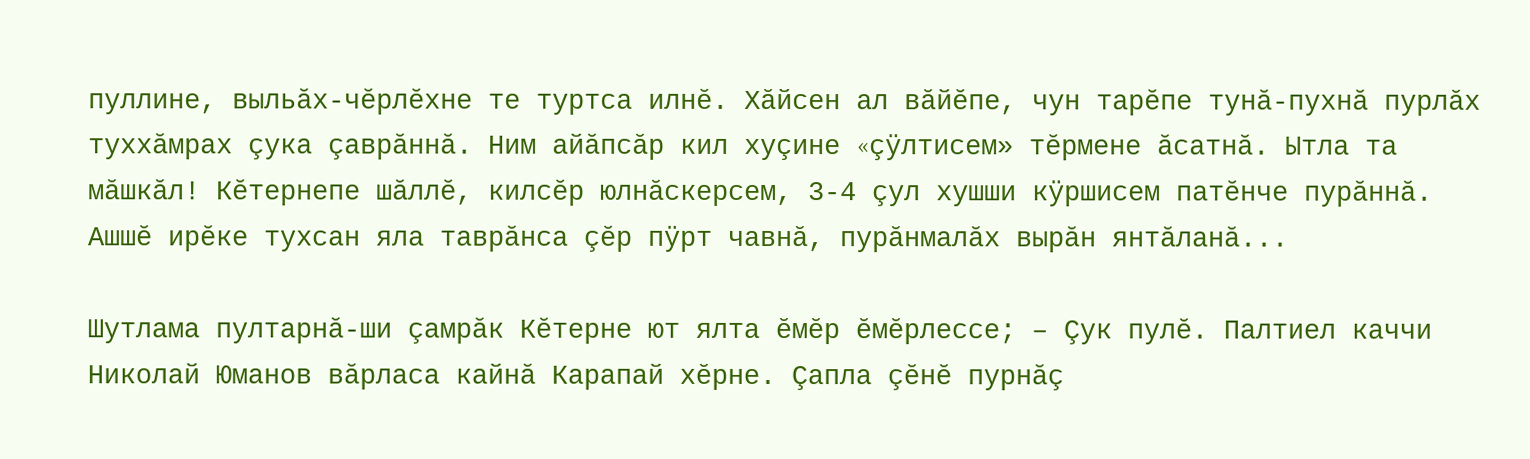пуллине, выльăх-чĕрлĕхне те туртса илнĕ. Хăйсен ал вăйĕпе, чун тарĕпе тунă-пухнă пурлăх туххăмрах çука çаврăннă. Ним айăпсăр кил хуçине «çÿлтисем» тĕрмене ăсатнă. Ытла та мăшкăл! Кĕтернепе шăллĕ, килсĕр юлнăскерсем, 3-4 çул хушши кÿршисем патĕнче пурăннă. Ашшĕ ирĕке тухсан яла таврăнса çĕр пÿрт чавнă, пурăнмалăх вырăн янтăланă...

Шутлама пултарнă-ши çамрăк Кĕтерне ют ялта ĕмĕр ĕмĕрлессе; – Çук пулĕ. Палтиел каччи Николай Юманов вăрласа кайнă Карапай хĕрне. Çапла çĕнĕ пурнăç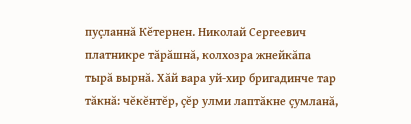пуçланнă Кĕтернен. Николай Сергеевич платникре тăрăшнă, колхозра жнейкăпа тырă вырнă. Хăй вара уй-хир бригадинче тар тăкнă: чĕкĕнтĕр, çĕр улми лаптăкне çумланă,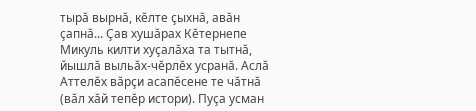тырă вырнă, кĕлте çыхнă, авăн çапнă... Çав хушăрах Кĕтернепе Микуль килти хуçалăха та тытнă, йышлă выльăх-чĕрлĕх усранă. Аслă Аттелĕх вăрçи асапĕсене те чăтнă (вăл хăй тепĕр истори). Пуçа усман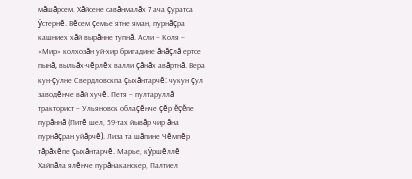мăшăрсем. Хăйсене савăнмалăх 7 ача çуратса ÿстернĕ. Вĕсем çемье ятне яман, пурнăçра кашниех хăй вырăнне тупнă. Асли – Коля – «Мир» колхозăн уй-хир бригадине ăнăçлă ертсе пынă, выльăх-чĕрлĕх валли çăнăх авăртнă. Вера кун-çулне Свердловскпа çыхăнтарчĕ: чукун çул заводĕнче вăй хучĕ. Петя – пултаруллă тракторист – Ульяновск облаçĕнче çĕр ĕçĕпе пурăннă (Питĕ шел, 59-тах йывăр чир ăна пурнăçран уйăрчĕ). Лиза та шăпине Чĕмпĕр тăрăхĕпе çыхăнтарчĕ. Марье, кÿршĕллĕ Хайпăла ялĕнче пурăнаканскер, Палтиел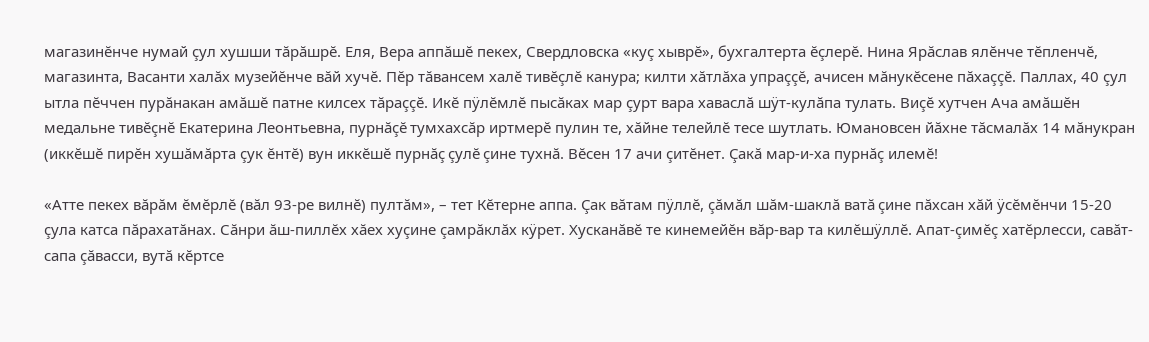магазинĕнче нумай çул хушши тăрăшрĕ. Еля, Вера аппăшĕ пекех, Свердловска «куç хыврĕ», бухгалтерта ĕçлерĕ. Нина Ярăслав ялĕнче тĕпленчĕ, магазинта, Васанти халăх музейĕнче вăй хучĕ. Пĕр тăвансем халĕ тивĕçлĕ канура; килти хăтлăха упраççĕ, ачисен мăнукĕсене пăхаççĕ. Паллах, 40 çул ытла пĕччен пурăнакан амăшĕ патне килсех тăраççĕ. Икĕ пÿлĕмлĕ пысăках мар çурт вара хаваслă шÿт-кулăпа тулать. Виçĕ хутчен Ача амăшĕн медальне тивĕçнĕ Екатерина Леонтьевна, пурнăçĕ тумхахсăр иртмерĕ пулин те, хăйне телейлĕ тесе шутлать. Юмановсен йăхне тăсмалăх 14 мăнукран (иккĕшĕ пирĕн хушăмăрта çук ĕнтĕ) вун иккĕшĕ пурнăç çулĕ çине тухнă. Вĕсен 17 ачи çитĕнет. Çакă мар-и-ха пурнăç илемĕ!

«Атте пекех вăрăм ĕмĕрлĕ (вăл 93-ре вилнĕ) пултăм», – тет Кĕтерне аппа. Çак вăтам пÿллĕ, çăмăл шăм-шаклă ватă çине пăхсан хăй ÿсĕмĕнчи 15-20 çула катса пăрахатăнах. Сăнри ăш-пиллĕх хăех хуçине çамрăклăх кÿрет. Хусканăвĕ те кинемейĕн вăр-вар та килĕшÿллĕ. Апат-çимĕç хатĕрлесси, савăт-сапа çăвасси, вутă кĕртсе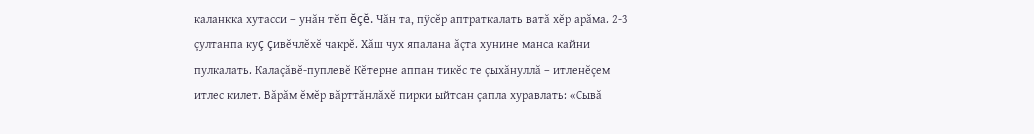каланкка хутасси – унăн тĕп ĕçĕ. Чăн та, пÿсĕр аптраткалать ватă хĕр арăма. 2-3 çултанпа куç çивĕчлĕхĕ чакрĕ. Хăш чух япалана ăçта хунине манса кайни пулкалать. Калаçăвĕ-пуплевĕ Кĕтерне аппан тикĕс те çыхăнуллă – итленĕçем итлес килет. Вăрăм ĕмĕр вăрттăнлăхĕ пирки ыйтсан çапла хуравлать: «Сывă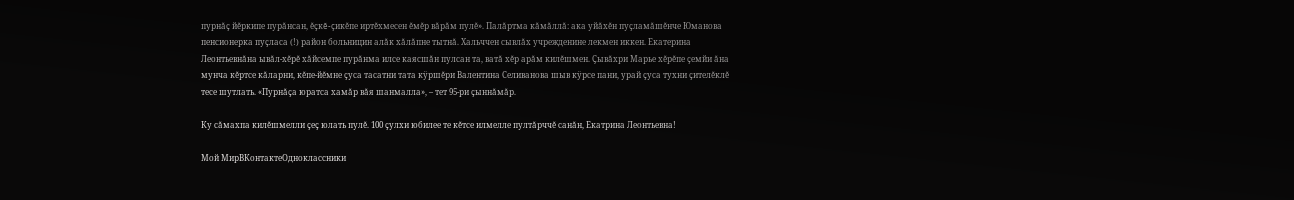пурнăç йĕркипе пурăнсан, ĕçкĕ-çикĕпе иртĕхмесен ĕмĕр вăрăм пулĕ». Палăртма кăмăллă: ака уйăхĕн пуçламăшĕнче Юманова пенсионерка пуçласа (!) район больницин алăк хăлăпне тытнă. Хальччен сывлăх учрежденине лекмен иккен. Екатерина Леонтьевнăна ывăл-хĕрĕ хăйсемпе пурăнма илсе каясшăн пулсан та, ватă хĕр арăм килĕшмен. Çывăхри Марье хĕрĕпе çемйи ăна мунча кĕртсе кăларни, кĕпе-йĕмне çуса тасатни тата кÿршĕри Валентина Селиванова шыв кÿрсе пани, урай çуса тухни çителĕклĕ тесе шутлать. «Пурнăçа юратса хамăр вăя шанмалла», – тет 95-ри çыннăмăр.

Ку сăмахпа килĕшмелли çеç юлать пулĕ. 100 çулхи юбилее те кĕтсе илмелле пултăрччĕ санăн, Екатрина Леонтьевна!

Мой МирВКонтактеОдноклассники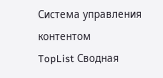Система управления контентом
TopList Сводная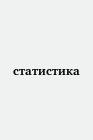статистика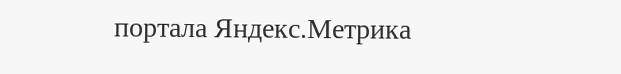портала Яндекс.Метрика